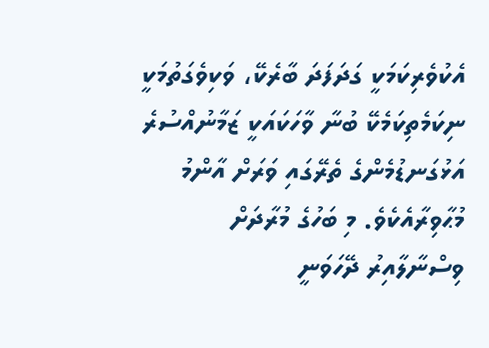އެކުވެރިކަމަކީ ގަދަފަދަ ބާރެކޭ، ވަކިވެގަތުމަކީ ނިކަމެތިކަމެކޭ ބުނާ ވާހަކައަކީ ޒަމާނުއްސުރެ އަޅުގަނޑުމެންގެ ތެރޭގައި ވަރަށް އާންމު މުޙާވިރާއެކެވެ. މި ބަހުގެ މުރާދަށް ވިސްނާލާއިރު ދޭހަވަނީ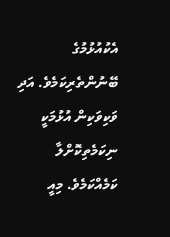އެކުއުޅުމުގެ ބޭނުންތެރިކަމެވެ. އަދި ވަކިވަކިން އުޅުމަކީ ނިކަމެތިކޮށްލާ ކަމެއްކަމެވެ. މިއީ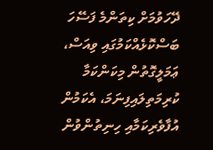ދޭހަވުމަށް ކިތަންމެ ފަސޭހަ ބަސްކޮޅެއްކަމުގައި ވިއަސް، ޢަމަލީގޮތުން މިކަންކަމާ ކުރިމަތިލައިފިނަމަ، އެކަމުން އުފާވެރިކަމާއި ހިނިތުންވުން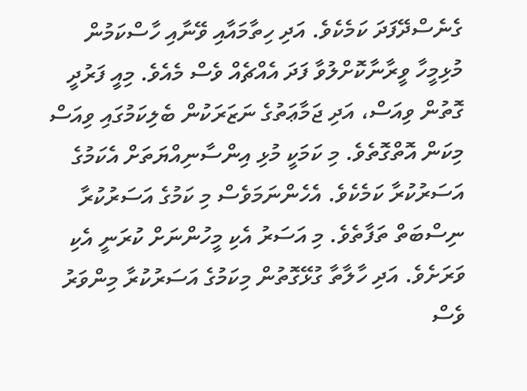ގެނެސްދޭފަދަ ކަމެކެވެ. އަދި ހިތާމައާއި ވޭނާއި ހާސްކަމުން މުޅިމީހާ ވީރާނާކޮށްލުވާ ފަދަ އެއްޗެއް ވެސް މެއެވެ. މިއީ ފަރުދީ ގޮތުން ވިއަސް، އަދި ޖަމާޢަތުގެ ނަޒަރަކުން ބެލިކަމުގައި ވިއަސް މިކަން އޮތްގޮތެވެ. މި ކަމަކީ މުޅި އިންސާނިއްޔަތަށް އެކަމުގެ އަސަރުކުރާ ކަމެކެވެ. އެހެންނަމަވެސް މި ކަމުގެ އަސަރުކުރާ ނިސްބަތް ތަފާތެވެ. މި އަސަރު އެކި މީހުންނަށް ކުރަނީ އެކި ވަރަށެވެ. އަދި ހާލާތާ ގުޅޭގޮތުން މިކަމުގެ އަސަރުކުރާ މިންވަރު ވެސް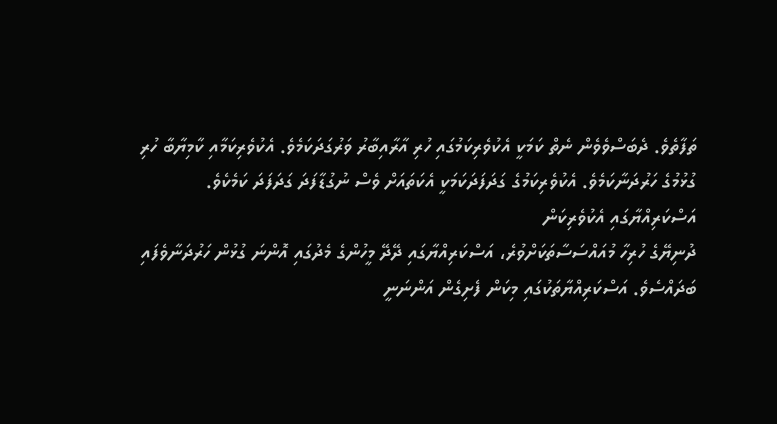ތަފާތެވެ. ދެބަސްވެވެން ނެތް ކަމަކީ އެކުވެރިކަމުގައި ހުރި އާރާއިބާރު ވަރުގަދަކަމެވެ. އެކުވެރިކަމާއި ކާމިޔާބާ ހުރި ގުޅުމުގެ ހަރުދަނާކަމެވެ. އެކުވެރިކަމުގެ ގަދަފަދަކަމަކީ އެކަތައަށް ވެސް ނުގުޑާފަދަ ގަދަފަދަ ކަމެކެވެ.
އަސްކަރިއްޔާގައި އެކުވެރިކަން
ދުނިޔޭގެ ހުރިހާ މުއައްސަސާތަކަށްވުރެ، އަސްކަރިއްޔާގައި ދޭދޭ މީހުންގެ މެދުގައި އޮންނަ ގުޅުން ހަރުދަނާވެފައި ބަދައްސެވެ. އަސްކަރިއްޔާތަކުގައި މިކަން ފެށިގެން އަންނަނީ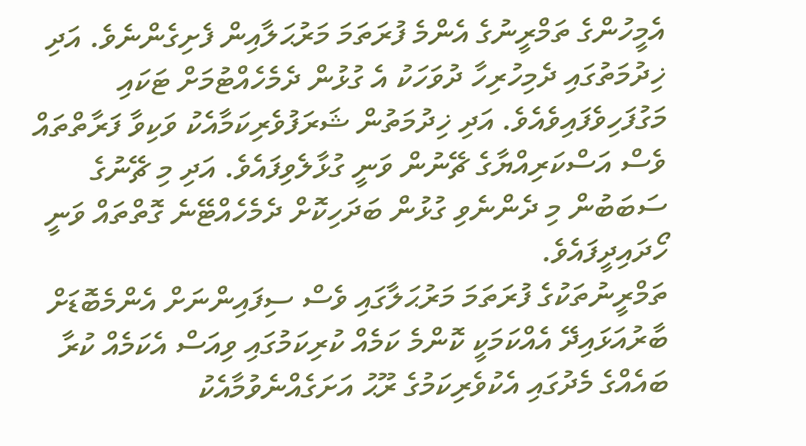އެމީހުންގެ ތަމްރީނުގެ އެންމެ ފުރަތަމަ މަރުޙަލާއިން ފެށިގެންނެވެ. އަދި ޚިދުމަތުގައި ދެމިހުރިހާ ދުވަހަކު އެ ގުޅުން ދެމެހެއްޓުމަށް ޓަކައި މަގުފަހިވެފައިވެއެވެ. އަދި ޚިދުމަތުން ޝަރަފުވެރިކަމާއެކު ވަކިވާ ފަރާތްތައް ވެސް އަސްކަރިއްޔާގެ ޗޭނުން ވަނީ ގުޅާލެވިފައެވެ. އަދި މި ޗޭނުގެ ސަބަބުން މި ދެންނެވި ގުޅުން ބަދަހިކޮށް ދެމެހެއްޓޭނެ ގޮތްތައް ވަނީ ހޯދައިދީފައެވެ.
ތަމްރީނުތަކުގެ ފުރަތަމަ މަރުޙަލާގައި ވެސް ސިފައިންނަށް އެންމެބޮޑަށް ބާރުއަޅައިދޭ އެއްކަމަކީ ކޮންމެ ކަމެއް ކުރިކަމުގައި ވިއަސް އެކަމެއް ކުރާ ބައެއްގެ މެދުގައި އެކުވެރިކަމުގެ ރޫޙު އަށަގެއްނެވުމާއެކު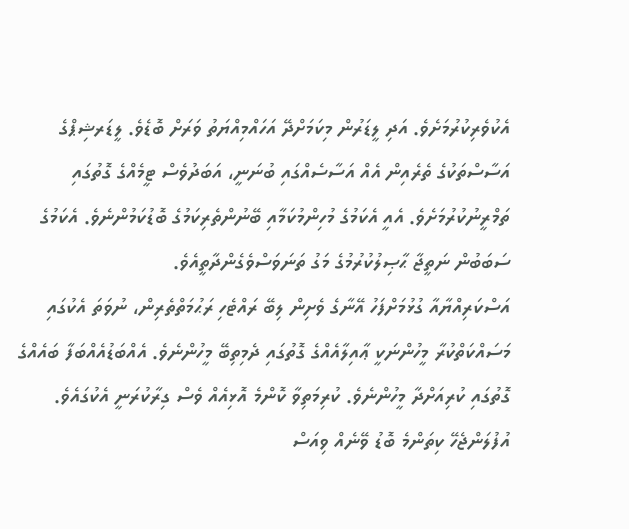އެކުވެރިކުރުމަށެވެ. އަދި ލީޑަރުން މިކަމަށްދޭ އަހައްމިއްޔަތު ވަރަށް ބޮޑެވެ. ލީޑަރޝިޕްގެ އަސާސްތަކުގެ ތެރެއިން އެއް އަސާސެއްގައި ބުނަނީ، އަބަދުވެސް ޓީމެއްގެ ގޮތުގައި ތަމްރީނުކުރުމަށެވެ. އެއީ އެކަމުގެ މުހިންމުކަމާއި ބޭނުންތެރިކަމުގެ ބޮޑުކަމުންނެވެ. އެކަމުގެ ސަބަބުން ނަތީޖާ ޙާޞިލުކުރުމުގެ މަގު ތަނަވަސްވެގެންދާތީއެވެ.
އަސްކަރިއްޔާއާ ގުޅުމަށްފަހު އޭނާގެ ވެށިން ލިބޭ ރައްޓެހި ރަޙުމަތްތެރިން، ނުވަތަ އެކުގައި މަސައްކަތްކުރާ މީހުންނަކީ ޢާއިލާއެއްގެ ގޮތުގައި ދެމިތިބޭ މީހުންނެވެ. އެއްބަޑުއެއްބަފާ ބައެއްގެ ގޮތުގައި ކުރިއަށްދާ މީހުންނެވެ. ކުރިމަތިވާ ކޮންމެ އޮޅިއެއް ވެސް ގިރާކުރަނީ އެކުގައެވެ. އުފުލަންޖެހޭ ކިތަންމެ ބޮޑު ވޭނެއް ވިއަސް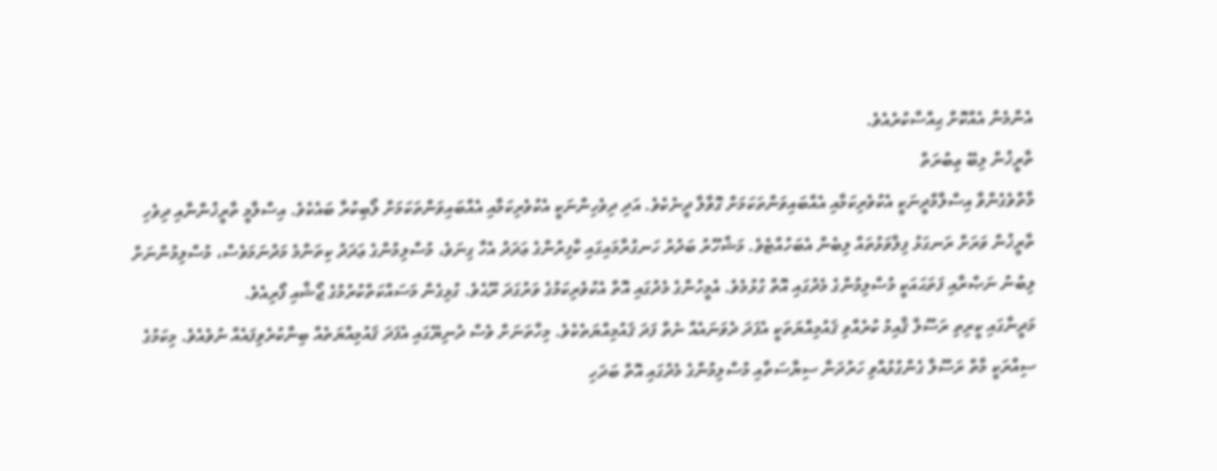އެންމެން އެއްކޮށް ޙިއްސާކުރެއެވެ.
ތާރީޚުން ލިބޭ ޢިބުރަތް
މާތްވެގެންވާ އިސްލާމްދީނަކީ އެކުވެރިކަމާއި އެއްބައިވަންތަކަމަށް ގޮވާލާ ދީނެކެވެ. އަދި ދިވެހިންނަކީ އެކުވެރިކަމާއި އެއްބައިވަންތަކަމަށް ލޯބިކުރާ ބައެކެވެ. އިސްލާމީ ތާރީޚުންނާއި ދިވެހި ތާރީޚުން ވަރަށް ރަނގަޅު ފިލާވަޅުތައް ލިބެން އެބަހުއްޓެވެ. މަޝްހޫރު ބަދުރު ހަނގުރާމައިގައި ކާފިރުންގެ ޢަދަދު އެހާ ގިނަވެ، މުސްލިމުންގެ ޢަދަދު ކިތަންމެ މަދުނަމަވެސް، މުސްލިމުންނަށް ލިބުނު ނަޞްރާއި ފަތަޙައަކީ މުސްލިމުންގެ މެދުގައި އޮތް ގުޅުމެވެ. އެމީހުންގެ މެދުގައި އޮތް އެކުވެރިކަމުގެ ވަރުގަދަ ރޫޙެވެ. ގުޅިގެން މަސައްކަތްކުރުމުގެ ޖޯޝާއި ފޯރިއެވެ.
މަދީނާގައި ކީރިތި ރަސޫލާ ޤާއިމު ކުރެއްވި ޤައުމިއްޔަތަކީ އެފަދަ ދެވަނައެއް ނެތް ފަދަ ޤައުމިއްޔަތެކެވެ. މިހާތަނަށް ވެސް ދުނިޔޭގައި އެފަދަ ޤައުމިއްޔަތެއް ބިނާކުރެވިފައެއް ނުވެއެވެ. މިކަމުގެ ސިއްރަކީ މާތް ރަސޫލާ ގެންގުޅުއްވި ހަރުދަނާ ސިޔާސަތާއި މުސްލިމުންގެ މެދުގައި އޮތް ބަދަހި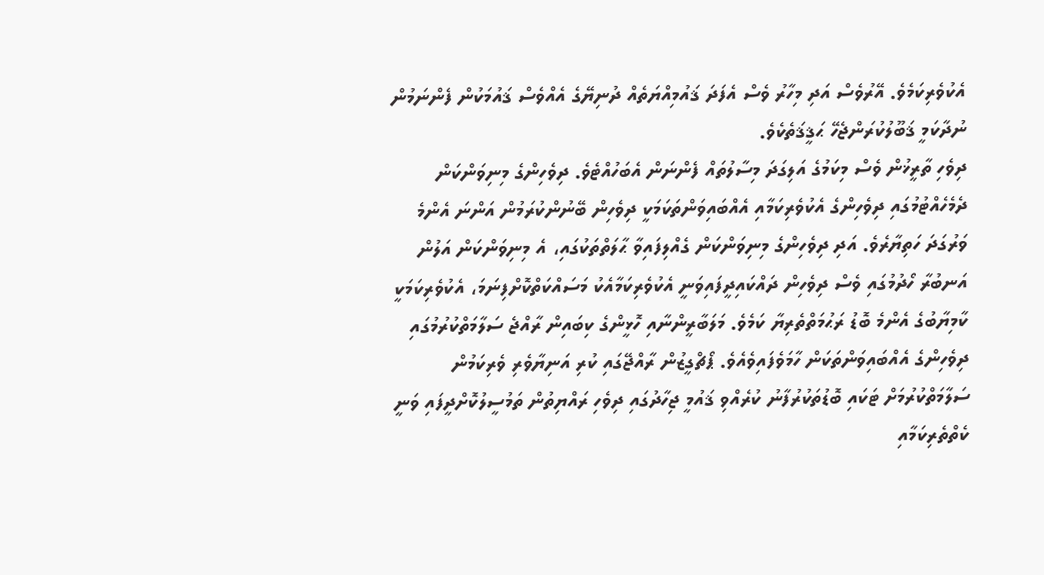އެކުވެރިކަމެވެ. އޭރުވެސް އަދި މިހާރު ވެސް އެފަދަ ޤައުމިއްޔަތެއް ދުނިޔޭގެ އެއްވެސް ޤައުމަކުން ފެންނަމުން ނުދާކަމީ ޤަބޫލުކުރަންޖެހޭ ޙަޤީޤަތެކެވެ.
ދިވެހި ތާރީޚުން ވެސް މިކަމުގެ އަލިގަދަ މިސާލުތައް ފެންނަން އެބަހުއްޓެވެ. ދިވެހިންގެ މިނިވަންކަން ދެމެހެއްޓުމުގައި ދިވެހިންގެ އެކުވެރިކަމާއި އެއްބައިވަންތަކަމަކީ ދިވެހިން ބޭނުންކުރަމުން އަންނަ އެންމެ ވަރުގަދަ ހަތިޔާރެވެ. އަދި ދިވެހިންގެ މިނިވަންކަން ގެއްލިފައިވާ ޙާލަތްތަކުގައި، އެ މިނިވަންކަން އަލުން އަނބުރާ ހޯދުމުގައި ވެސް ދިވެހިން ދައްކައިދީފައިވަނީ އެކުވެރިކަމާއެކު މަސައްކަތްކޮށްފިނަމަ، އެކުވެރިކަމަކީ ކާމިޔާބުގެ އެންމެ ބޮޑު ރަޙުމަތްތެރިޔާ ކަމެވެ. މަލަބާރީންނާއި ހޮޅީންގެ ކިބައިން ރާއްޖެ ސަލާމަތްކުރުމުގައި ދިވެހިންގެ އެއްބައިވަންތަކަން ހާމަވެފައިވެއެވެ. ޕޯޗްގީޒުން ރާއްޖޭގައި ކުރި އަނިޔާވެރި ވެރިކަމުން ސަލާމަތްކުރުމަށް ޓަކައި ބޮޑުތަކުރުފާނު ކުރެއްވި ޤައުމީ ޖިހާދުގައި ދިވެހި ރައްޔިތުން ތަމުސީލުކޮށްދީފައި ވަނީ ކެތްތެރިކަމާއި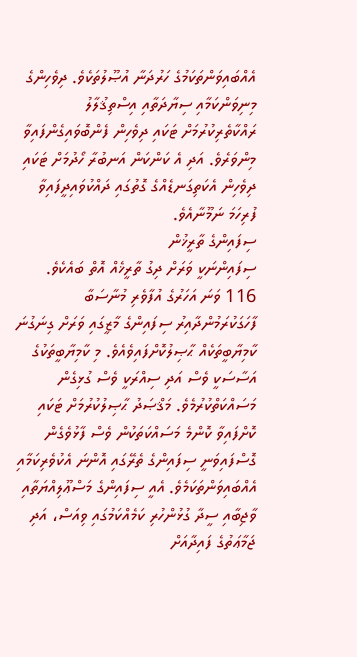އެއްބައިވަންތަކަމުގެ ހަރުދަނާ އުޞޫލުތަކެވެ. ދިވެހިންގެ މިނިވަންކަމާއި ސިޔާދަތާއި އިސްތިޤުލާލު ރައްކާތެރިކުރުމަށް ޓަކައި ދިވެހިން ފެންބޮވައިގެންފައިވާ މިންވަރެވެ. އަދި އެ ކަންކަން އަނބުރާ ހޯދުމަށް ޓަކައި ދިވެހިން އެކަތިގަނޑެއްގެ ގޮތުގައި ދައްކުވައިދީފައިވާ ފުރިހަމަ ނަމޫނާއެވެ.
ސިފައިންގެ ތާރީޚުން
ސިފައިންނަކީ ވަރަށް ދިގު ތާރީޚެއް އޮތް ބައެކެވެ. 116 ވަނަ އަހަރުގެ އުފާވެރި މުނާސަބާ ފާހަގަކުރަމުންދާއިރު ސިފައިންގެ މާޒީގައި ވަރަށް ގިނަގުނަ ކާމިޔާބީތަކެއް ޙާޞިލުކޮށްފައިވެއެވެ. މި ކާމިޔާބީތަކުގެ އަސާސަކީ ވެސް އަދި ސިއްރަކީ ވެސް ގުޅިގެން މަސައްކަތްކުރުމެވެ. މަޤްޞަދު ޙާޞިލުކުރުމަށް ޓަކައި ކޮށްފައިވާ ކޮންމެ މަސައްކަތަކުން ވެސް ފާޅުވެގެން ގޮސްފައިވަނީ ސިފައިންގެ ތެރޭގައި އޮންނަ އެކުވެރިކަމާއި އެއްބައިވަންތަކަމެވެ. އެއީ ސިފައިންގެ މަސްޢޫލިއްޔަތާއި ވާޖިބާއި ސީދާ ގުޅުންހުރި ކަމެއްކަމުގައި ވިއަސް، އަދި ޖަމާޢަތުގެ ފައިދާއަށް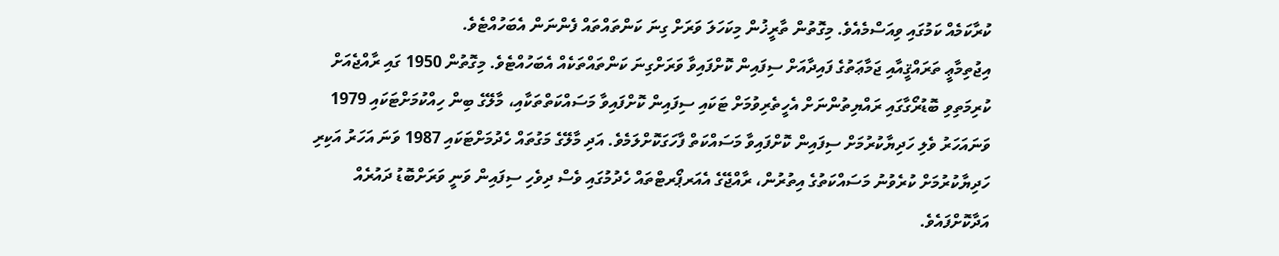ކުރާކަމެއް ކަމުގައި ވިއަސްމެއެވެ. މިގޮތުން ތާރީޚުން މިކަހަލަ ވަރަށް ގިނަ ކަންތައްތައް ފެންނަން އެބަހުއްޓެވެ.
އިޖުތިމާޢީ ތަރައްޤީއާއި ޖަމާޢަތުގެ ފައިދާއަށް ސިފައިން ކޮށްފައިވާ ވަރަށްގިނަ ކަންތައްތަކެއް އެބަހުއްޓެވެ. މިގޮތުން 1950 ގައި ރާއްޖެއަށް ކުރިމަތިވި ބޮޑުރޯގާގައި ރައްޔިތުންނަށް އެހީތެރިވުމަށް ޓަކައި ސިފައިން ކޮށްފައިވާ މަސައްކަތްތަކާއި، މާލޭގެ ބިން ހިއްކުމަށްޓަކައި 1979 ވަނައަހަރު ވެލި ހަދިޔާކުރުމަށް ސިފައިން ކޮށްފައިވާ މަސައްކަތް ފާހަގަކޮށްލަމެވެ. އަދި މާލޭގެ މަގުތައް ހެދުމަށްޓަކައި 1987 ވަނަ އަހަރު އަކިރި ހަދިޔާކުރުމަށް ކުރެވުނު މަސައްކަތުގެ އިތުރުން، ރާއްޖޭގެ އެއަރޕޯރޓްތައް ހެދުމުގައި ވެސް ދިވެހި ސިފައިން ވަނީ ވަރަށްބޮޑު ދައުރެއް އަދާކޮށްފައެވެ.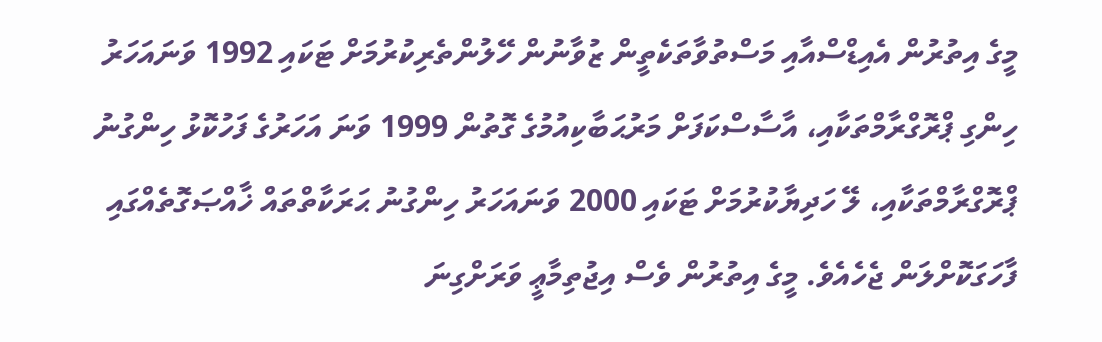މީގެ އިތުރުން އެއިޑްސްއާއި މަސްތުވާތަކެތީން ޒުވާނުން ހޭލުންތެރިކުރުމަށް ޓަކައި 1992 ވަނައަހަރު ހިންގި ޕްރޮގްރާމްތަކާއި، އާސާސްކަފަށް މަރުޙަބާކިއުމުގެ ގޮތުން 1999 ވަނަ އަހަރުގެ ފަހުކޮޅު ހިންގުނު ޕްރޮގްރާމްތަކާއި، ލޭ ހަދިޔާކުރުމަށް ޓަކައި 2000 ވަނައަހަރު ހިންގުނު ޙަރަކާތްތައް ޚާއްޞަގޮތެއްގައި ފާހަގަކޮށްލަން ޖެހެއެވެ. މީގެ އިތުރުން ވެސް އިޖުތިމާޢީ ވަރަށްގިނަ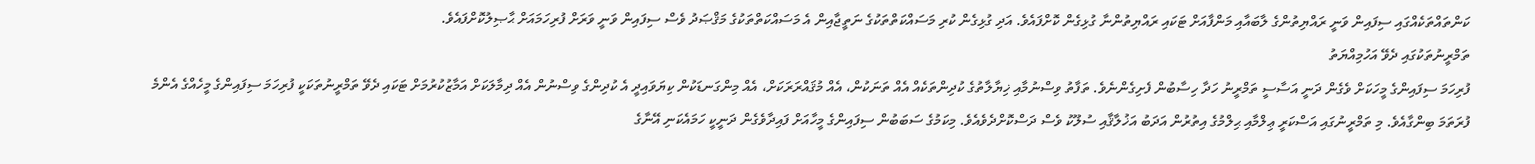ކަންތައްތަކެއްގައި ސިފައިން ވަނީ ރައްޔިތުންގެ ލާބައާއި މަންފާއަށް ޓަކައި ރައްޔިތުންނާ ގުޅިގެން ކޮށްފައެވެ. އަދި ގުޅިގެން ކުރި މަސައްކަތްތަކުގެ ނަތީޖާއިން އެ މަސައްކަތްތަކުގެ މަޤްޞަދު ވެސް ސިފައިން ވަނީ ވަރަށް ފުރިހަމައަށް ޙާޞިލުކޮށްފައެވެ.
ތަމްރީނުތަކުގައި ދެވޭ އަހުމިއްޔަތު
ފުރިހަމަ ސިފައިންގެ މީހަކަށް ވެގެން ދަނީ އަސާސީ ތަމްރީނު ހަދާ ހިސާބުން ފެށިގެންނެވެ. ތަފާތު ވިސްނުމާއި ޚިޔާލާތުގެ ކުދިންތަކެއް އެއް ތަނަކުން، އެއް މުޤައްރަރަކަށް، އެއް މިންގަނޑަކުން ކިޔަވައިދީ އެ ކުދިންގެ ވިސްނުން އެއް ދިމާލަކަށް އަމާޒުކުރުމަށް ޓަކައި ދެވޭ ތަމްރީނުތަކަކީ ފުރިހަމަ ސިފައިންގެ މީހެއްގެ އެންމެ ފުރަތަމަ ބިންގާއެވެ. މި ތަމްރީނުގައި އަސްކަރީ ޢިލްމާއި ޙިލްމުގެ އިތުރުން އަދަބު އަޚުލާޤާއި ސުލޫކު ވެސް ދަސްކޮށްދެވެއެވެ. މިކަމުގެ ސަބަބުން ސިފައިންގެ މީހާއަށް ފައިދާވެގެން ދަނީކީ ހަމައެކަނި އޭނާގެ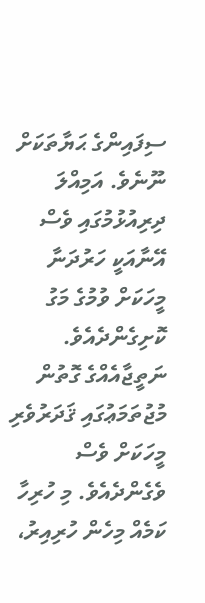ސިފައިންގެ ޙަޔާތަކަށް ނޫނެވެ. އަމިއްލަ ދިރިއުޅުމުގައި ވެސް އޭނާއަކީ ހަރުދަނާ މީހަކަށް ވުމުގެ މަގު ކޮށިގެންދެއެވެ. ނަތީޖާއެއްގެ ގޮތުން މުޖުތަމަޢުގައި ޤަދަރުވެރި މީހަކަށް ވެސް ވެގެންދެއެވެ. މި ހުރިހާ ކަމެއް މިހެން ހުރިއިރު،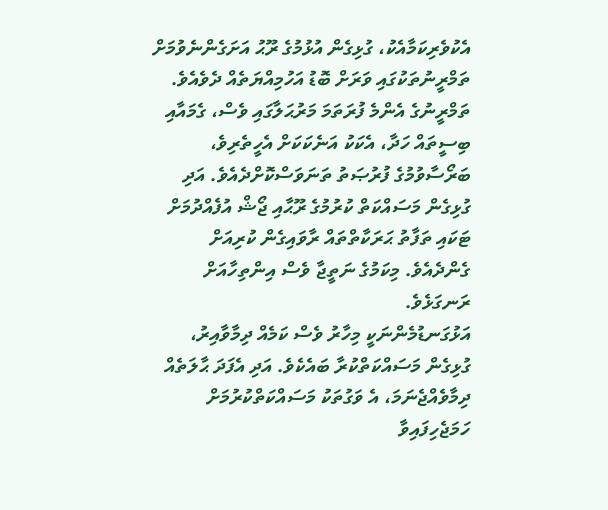އެކުވެރިކަމާއެކު، ގުޅިގެން އުޅުމުގެ ރޫޙު އަށަގެންނެވުމަށް ތަމްރީނުތަކުގައި ވަރަށް ބޮޑު އަހުމިއްޔަތެއް ދެވެއެވެ. ތަމްރީނުގެ އެންމެ ފުރަތަމަ މަރުޙަލާގައި ވެސް، ގެމައާއި ބިސީތައް ހަދާ، އެކަކު އަނެކަކަށް އެހީތެރިވެ، ބަރޯސާވުމުގެ ފުރުޞަތު ތަނަވަސްކޮށްދެއެވެ. އަދި ގުޅިގެން މަސައްކަތް ކުރުމުގެ ރޫޙާއި ޖޯޝް އުފެއްދުމަށް ޓަކައި ތަފާތު ޙަރަކާތްތައް ރާވައިގެން ކުރިއަށް ގެންދެއެވެ. މިކަމުގެ ނަތީޖާ ވެސް އިންތިހާއަށް ރަނގަޅެވެ.
އަޅުގަނޑުމެންނަކީ މިހާރު ވެސް ކަމެއް ދިމާވާއިރު، ގުޅިގެން މަސައްކަތްކުރާ ބައެކެވެ. އަދި އެފަދަ ޙާލަތެއް ދިމާވެއްޖެނަމަ، އެ ވަގުތަކު މަސައްކަތްކުރުމަށް ހަމަޖެހިފައިވާ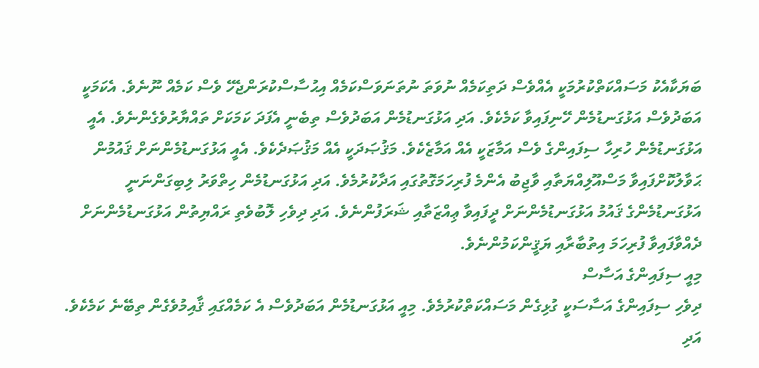ބަޔަކާއެކު މަސައްކަތްކުރުމަކީ އެއްވެސް ދަތިކަމެއް ނުވަތަ ނުތަނަވަސްކަމެއް އިޙުސާސްކުރަންޖެހޭ ވެސް ކަމެއް ނޫނެވެ. އެކަމަކީ އަބަދުވެސް އަޅުގަނޑުމެން ހޭނިފައިވާ ކަމެކެވެ. އަދި އަޅުގަނޑުމެން އަބަދުވެސް ތިބެނީ އެފަދަ ކަމަކަށް ތައްޔާރުވެގެންނެވެ. އެއީ އަޅުގަނޑުމެން ހުރިހާ ސިފައިންގެ ވެސް އަމާޒަކީ އެއް އަމާޒެކެވެ. މަޤުޞަދަކީ އެއް މަޤުޞަދެކެވެ. އެއީ އަޅުގަނޑުމެންނަށް ޤައުމުން ޙަވާލުކޮށްފައިވާ މަސްއޫލިއްޔަތާއި ވާޖިބު އެންމެ ފުރިހަމަގޮތުގައި އަދާކުރުމެވެ. އަދި އަޅުގަނޑުމެން ހިތްވަރު ލިބިގަންނަނީ އަޅުގަނޑުމެންގެ ޤައުމު އަޅުގަނޑުމެންނަށް ދީފައިވާ ޢިއްޒަތާއި ޝަރަފުންނެވެ. އަދި ދިވެހި ލޮބުވެތި ރައްޔިތުން އަޅުގަނޑުމެންނަށް ދެއްވާފައިވާ ފުރިހަމަ އިތުބާރާއި ޔަޤީންކަމުންނެވެ.
މިއީ ސިފައިންގެ އަސާސް
ދިވެހި ސިފައިންގެ އަސާސަކީ ގުޅިގެން މަސައްކަތްކުރުމެވެ. މިއީ އަޅުގަނޑުމެން އަބަދުވެސް އެ ކަމެއްގައި ޤާއިމުވެގެން ތިބޭނެ ކަމެކެވެ. އަދި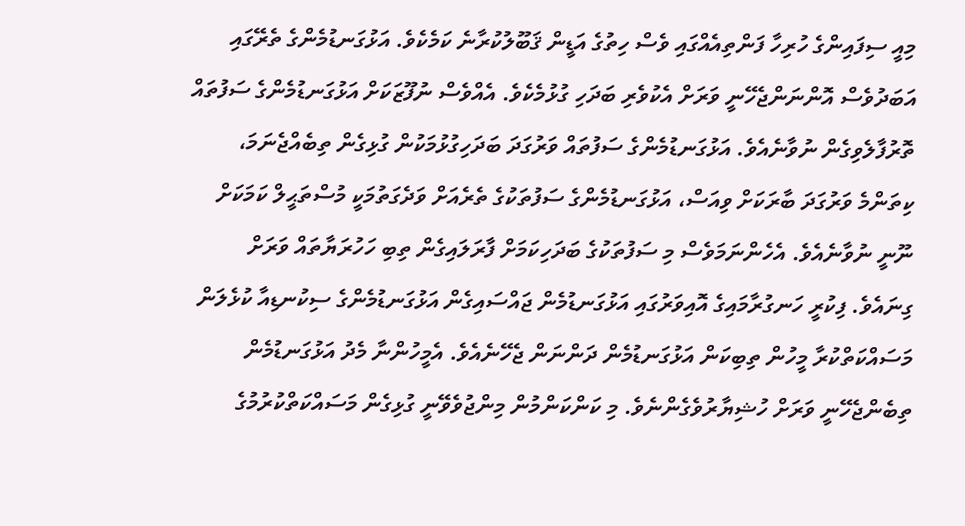މިއީ ސިފައިންގެ ހުރިހާ ފަންތިއެއްގައި ވެސް ހިތުގެ އަޑީން ޤަބޫލުކުރާނެ ކަމެކެވެ. އަޅުގަނޑުމެންގެ ތެރޭގައި އަބަދުވެސް އޮންނަންޖެހޭނީ ވަރަށް އެކުވެރި ބަދަހި ގުޅުމެކެވެ. އެއްވެސް ނުފޫޒަކަށް އަޅުގަނޑުމެންގެ ސަފުތައް ތޮރުފާލެވިގެން ނުވާނެއެވެ. އަޅުގަނޑުމެންގެ ސަފުތައް ވަރުގަދަ ބަދަހިގުޅުމަކުން ގުޅިގެން ތިބެއްޖެނަމަ، ކިތަންމެ ވަރުގަދަ ބާރަކަށް ވިއަސް، އަޅުގަނޑުމެންގެ ސަފުތަކުގެ ތެރެއަށް ވަދެގަތުމަކީ މުސްތަޙީލް ކަމަކަށް ނޫނީ ނުވާނެއެވެ. އެހެންނަމަވެސް މި ސަފުތަކުގެ ބަދަހިކަމަށް ފާރަލައިގެން ތިބި ހަހުރަޔާތައް ވަރަށް ގިނައެވެ. ފިކުރީ ހަނގުރާމައިގެ އޮއިވަރުގައި އަޅުގަނޑުމެން ޖައްސައިގެން އަޅުގަނޑުމެންގެ ސިކުނޑިއާ ކުޅެލަން މަސައްކަތްކުރާ މީހުން ތިބިކަން އަޅުގަނޑުމެން ދަންނަން ޖެހޭނެއެވެ. އެމީހުންނާ މެދު އަޅުގަނޑުމެން ތިބެންޖެހޭނީ ވަރަށް ހުޝިޔާރުވެގެންނެވެ. މި ކަންކަންމުން މިންޖުވެވޭނީ ގުޅިގެން މަސައްކަތްކުރުމުގެ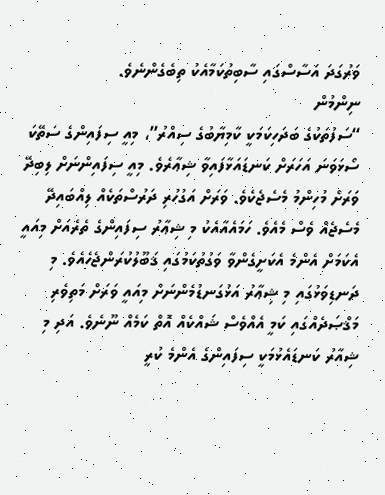ވަރުގަދަ އަސާސްގައި ސާބިތުކަމާއެކު ތިބެގެންނެވެ.
ނިންމުން
“ސަފުތަކުގެ ބަދަހިކަމަކީ ކާމިޔާބުގެ ސިއްރު”، މިއީ ސިފައިންގެ ސަތޭކަ ސޯޅަވަނަ އަހަރަށް ކަނޑައަޅާފައިވާ ޝިޢާރެވެ. މިއީ ސިފައިންނަށް ލިބިދޭ ވަރަށް މުހިންމު މެސެޖެކެވެ. ވަރަށް އަގުހުރި ދަރުސްތަކެއް ލިއްބައިދޭ މެސެޖެއް ވެސް މެއެވެ. ހަމައެއާއެކު މި ޝިޢާރު ސިފައިންގެ ތެރެއަށް މިއައީ އެކަމަށް އެންމެ އެކަށީގެންވާ ވަގުތުކަމުގައި ޤަބޫލުކުރަންޖެހެއެވެ. މި ދަނޑިވަޅުގައި މި ޝިޢާރު އަޅުގަނޑުމެންނަށް މިއައީ ވަރަށް މަތިވެރި މަޤްޞަދެއްގައި ކަމީ އެއްވެސް ޝައްކެއް އޮތް ކަމެއް ނޫނެވެ. އަދި މި ޝިއާރު ކަނޑައެޅުމަކީ ސިފައިންގެ އެންމެ ކުރީ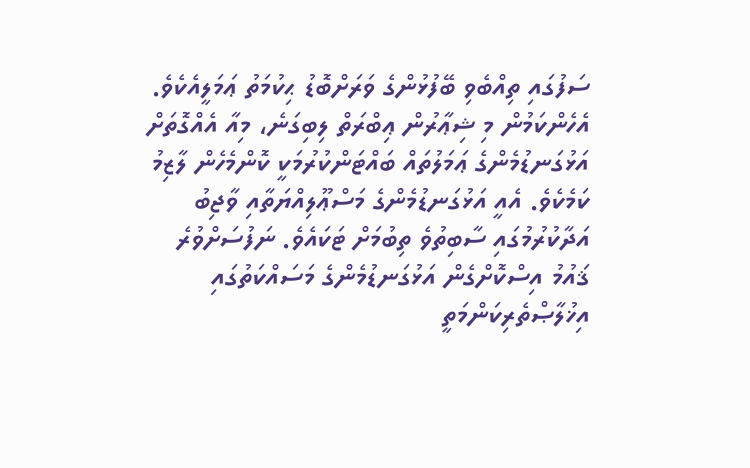ސަފުގައި ތިއްބެވި ބޭފުޅުންގެ ވަރަށްބޮޑު ޙިކުމަތު ޢަމަލީއެކެވެ. އެހެންކަމުން މި ޝިޢާރުން ޢިބްރަތް ލިބިގަނެ، މިއާ އެއްގޮތަށް އަޅުގަނޑުމެންގެ ޢަމަލުތައް ބައްޓަންކުރުމަކީ ކޮންމެހެން ލާޒިމު ކަމެކެވެ. އެއީ އަޅުގަނޑުމެންގެ މަސްޢޫލިއްޔަތާއި ވާޖިބު އަދާކުރުމުގައި ސާބިތުވެ ތިބުމަށް ޓަކައެވެ. ނަފުސަށްވުރެ ޤައުމު އިސްކޮށްގެން އަޅުގަނޑުމެންގެ މަސައްކަތުގައި އިޚުލާޞްތެރިކަންމަތީ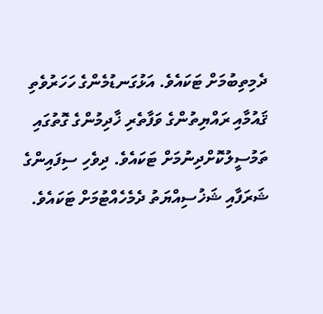ދެމިތިބުމަށް ޓަކައެވެ. އަޅުގަނޑުމެންގެ ހަހަރުވެތި ޤައުމާއި ރައްޔިތުންގެ ވަފާތެރި ޚާދިމުންގެ ގޮތުގައި ތަމުސީލުކޮށްދިނުމަށް ޓަކައެވެ. ދިވެހި ސިފައިންގެ ޝަރަފާއި ޝަޚުސިއްޔަތު ދެމެހެއްޓުމަށް ޓަކައެވެ.